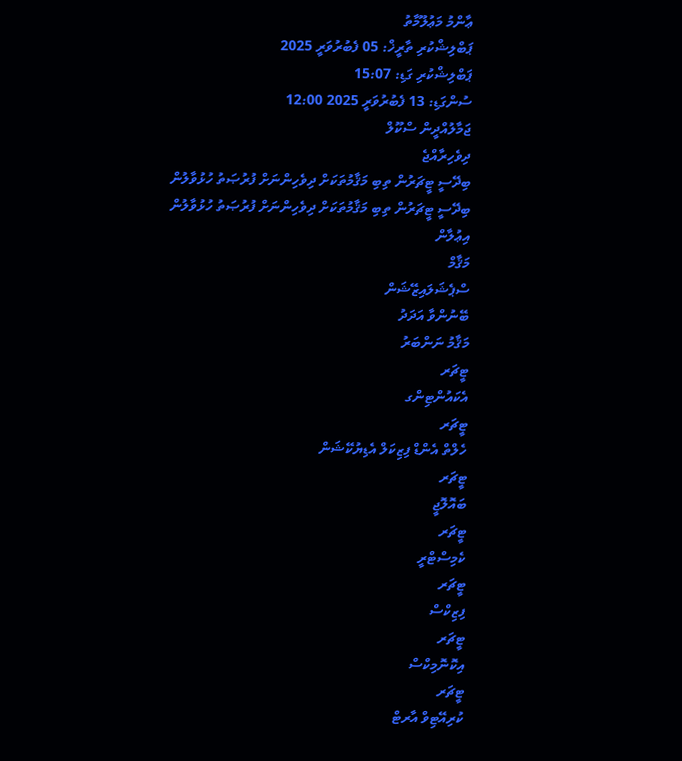ޢާންމު މަޢުލޫމާތު
ޕަބްލިޝްކުރި ތާރީޚް: 05 ފެބުރުވަރީ 2025
ޕަބްލިޝްކުރި ގަޑި: 15:07
ސުންގަޑި: 13 ފެބުރުވަރީ 2025 12:00
ޖަމާލުއްދީން ސްކޫލް
ދިވެހިރާއްޖެ
ބިދޭސީ ޓީޗަރުން ތިބި މަޤާމުތަކަށް ދިވެހިންނަށް ފުރުޞަތު ހުޅުވާލުން
ބިދޭސީ ޓީޗަރުން ތިބި މަޤާމުތަކަށް ދިވެހިންނަށް ފުރުޞަތު ހުޅުވާލުން
އިޢުލާން
މަޤާމް
ސްޕެޝަލައިޒޭޝަން
ބޭނުންވާ އަދަދު
މަޤާމު ނަންބަރު
ޓީޗަރ
އެކައުންޓިންގ
ޓީޗަރ
ހެލްތް އެންޑް ފިޒިކަލް އެޑިޔުކޭޝަން
ޓީޗަރ
ބައޮލޮޖީ
ޓީޗަރ
ކެމިސްޓްރީ
ޓީޗަރ
ފިޒިކްސް
ޓީޗަރ
އިކޮނޮމިކްސް
ޓީޗަރ
ކުރިއޭޓިވް އާރޓް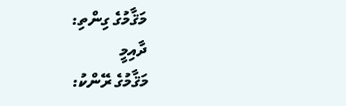މަޤާމުގެ ގިންތި:
ދާއިމީ
މަޤާމުގެ ރޭންކު: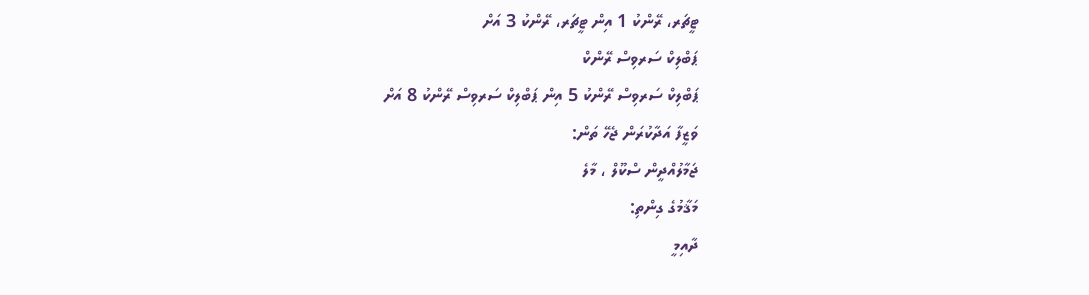ޓީޗަރ، ރޭންކު 1 އިން ޓީޗަރ، ރޭންކު 3 އަށް
ޕަބްލިކް ސަރވިސް ރޭންކް
ޕަބްލިކް ސަރވިސް ރޭންކު 5 އިން ޕަބްލިކް ސަރވިސް ރޭންކު 8 އަށް
ވަޒީފާ އަދާކުރަން ޖެހޭ ތަން:
ޖަމާލުއްދީން ސްކޫލް ، މާލެ
މަޤާމުގެ ގިންތި:
ދާއިމީ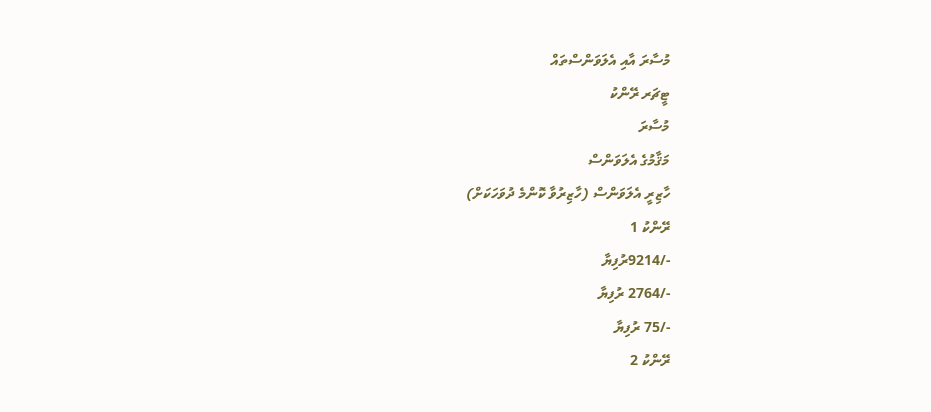މުސާރަ އާއި އެލަވަންސްތައް
ޓީޗަރ ރޭންކު
މުސާރަ
މަޤާމުގެ އެލަވަންސް
ހާޒިރީ އެލަވަންސް (ހާޒިރުވާ ކޮންމެ ދުވަހަކަށް)
ރޭންކު 1
-/9214ރުފިޔާ
-/2764 ރުފިޔާ
-/75 ރުފިޔާ
ރޭންކު 2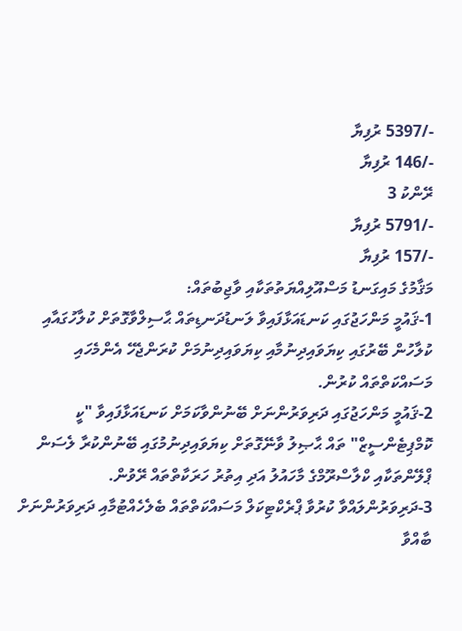-/5397 ރުފިޔާ
-/146 ރުފިޔާ
ރޭންކު 3
-/5791 ރުފިޔާ
-/157 ރުފިޔާ
މަޤާމުގެ މައިގަނޑު މަސްއޫލިއްޔަތުތަކާއި ވާޖިބުތައް:
1-ޤައުމީ މަންހަޖުގައި ކަނޑައަޅާފައިވާ ލަނޑުދަނޑިތައް ޙާސިލްވާގޮތަށް ކުލާހުގައާއި ކުލާހުން ބޭރުގައި ކިޔަވައިދިނުމާއި ކިޔަވައިދިނުމަށް ކުރަންޖެހޭ އެންމެހައި މަސައްކަތްތައް ކުރުން.
2-ޤައުމީ މަންހަޖުގައި ދަރިވަރުންނަށް ބޭނުންވާކަމަށް ކަނޑައަޅާފައިވާ "ކީ ކޮމްޕިޓެންސީޒް" ތައް ޙާޞިލު ވާނޭގޮތަށް ކިޔަވައިދިނުމުގައި ބޭނުންކުރާ ލެސަން ޕްލޭންތަކާއި ކްލާސްރޫމްގެ މާހައުލު އަދި އިތުރު ހަރަކާތްތައް ރޭވުން.
3-ދަރިވަރުންލައްވާ ކުރުވާ ޕްރެކްޓިކަލް މަސައްކަތްތައް ބެލެހެއްޓުމާއި ދަރިވަރުންނަށް ބާއްވާ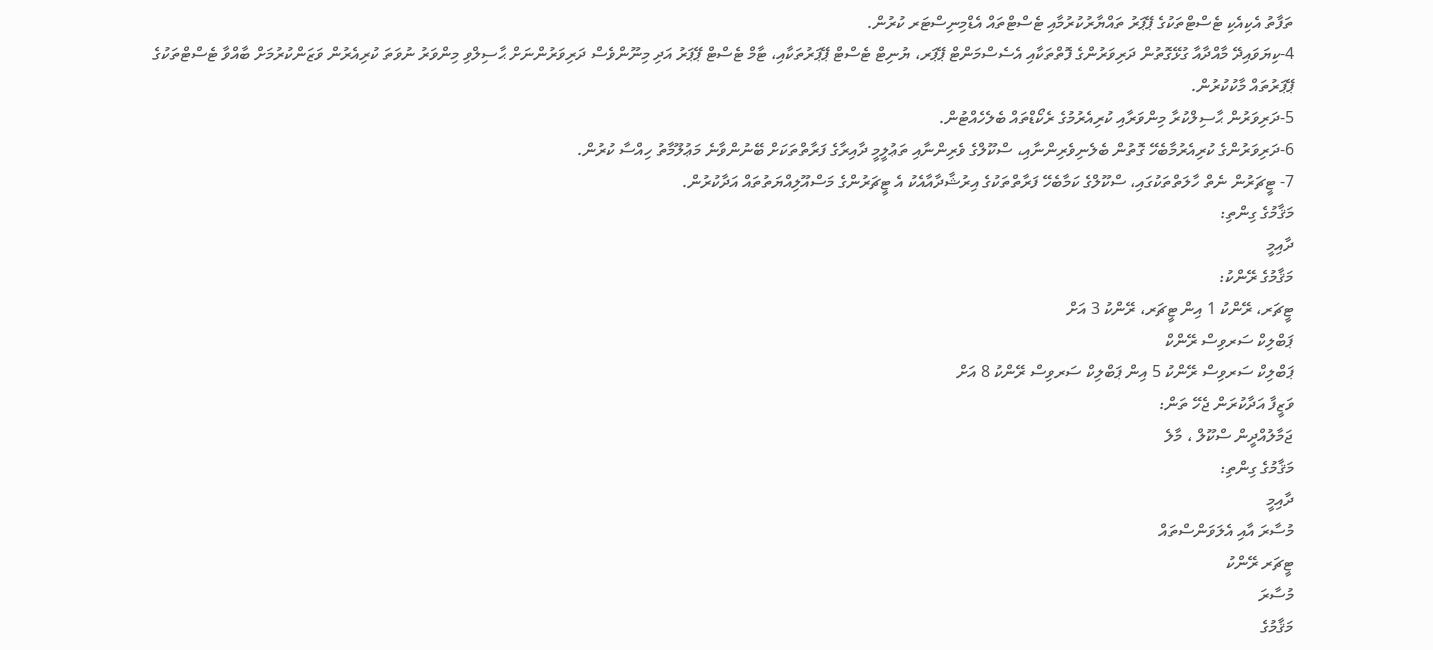ތަފާތު އެކިއެކި ޓެސްޓްތަކުގެ ޕޭޕަރު ތައްޔާރުކުރުމާއި ޓެސްޓްތައް އެޑްމިނިސްޓަރ ކުރުން.
4-ކިޔަވައިދޭ މާއްދާއާ ގުޅޭގޮތުން ދަރިވަރުންގެ ފޮތްތަކާއި އެސެސްމަންޓް ޕޭޕަރ، ޔުނިޓް ޓެސްޓް ޕޭޕަރުތަކާއި، ޓާމް ޓެސްޓް ޕޭޕަރު އަދި މިނޫންވެސް ދަރިވަރުންނަށް ޙާސިލްވި މިންވަރު ނުވަތަ ކުރިއެރުން ވަޒަންކުރުމަށް ބާއްވާ ޓެސްޓްތަކުގެ ޕޭޕަރުތައް މާކުކުރުން.
5-ދަރިވަރުން ޙާސިލްކުރާ މިންވަރާއި ކުރިއެރުމުގެ ރެކޯޑްތައް ބެލެހެއްޓުން.
6-ދަރިވަރުންގެ ކުރިއެރުމާބެހޭ ގޮތުން ބެލެނިވެރިންނާއި، ސްކޫލްގެ ވެރިންނާއި ތަޢުލީމީ ދާއިރާގެ ފަރާތްތަކަށް ބޭނުންވާނެ މަޢުލޫމާތު ހިއްސާ ކުރުން.
7- ޓީޗަރުން ނެތް ހާލަތްތަކުގައި، ސްކޫލްގެ ކަމާބެހޭ ފަރާތްތަކުގެ އިރުޝާދާއާއެކު އެ ޓީޗަރުންގެ މަސްއޫލިއްޔަތުތައް އަދާކުރުން.
މަޤާމުގެ ގިންތި:
ދާއިމީ
މަޤާމުގެ ރޭންކު:
ޓީޗަރ، ރޭންކު 1 އިން ޓީޗަރ، ރޭންކު 3 އަށް
ޕަބްލިކް ސަރވިސް ރޭންކް
ޕަބްލިކް ސަރވިސް ރޭންކު 5 އިން ޕަބްލިކް ސަރވިސް ރޭންކު 8 އަށް
ވަޒީފާ އަދާކުރަން ޖެހޭ ތަން:
ޖަމާލުއްދީން ސްކޫލް ، މާލެ
މަޤާމުގެ ގިންތި:
ދާއިމީ
މުސާރަ އާއި އެލަވަންސްތައް
ޓީޗަރ ރޭންކު
މުސާރަ
މަޤާމުގެ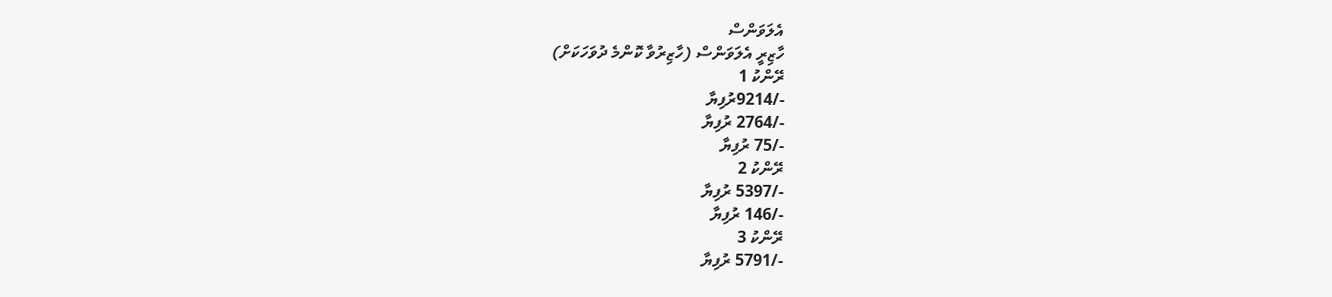އެލަވަންސް
ހާޒިރީ އެލަވަންސް (ހާޒިރުވާ ކޮންމެ ދުވަހަކަށް)
ރޭންކު 1
-/9214ރުފިޔާ
-/2764 ރުފިޔާ
-/75 ރުފިޔާ
ރޭންކު 2
-/5397 ރުފިޔާ
-/146 ރުފިޔާ
ރޭންކު 3
-/5791 ރުފިޔާ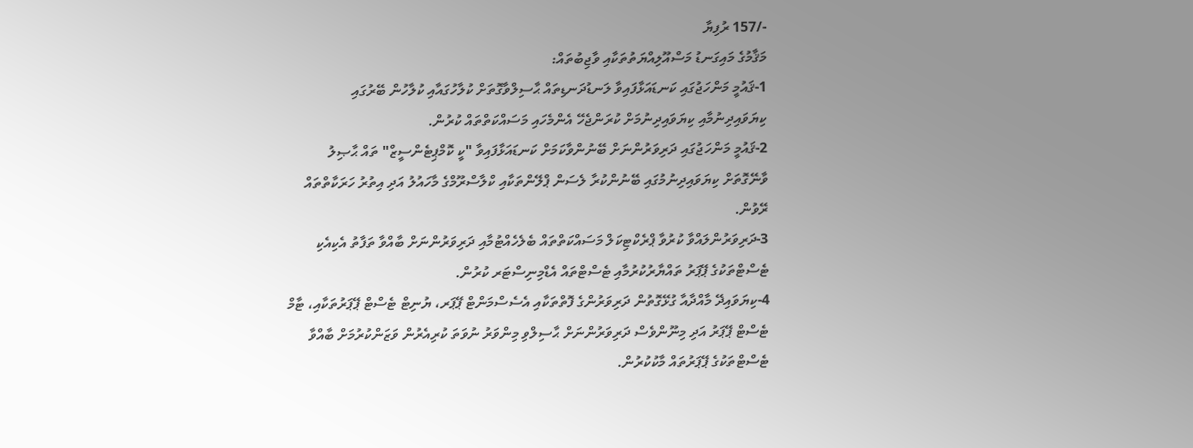-/157 ރުފިޔާ
މަޤާމުގެ މައިގަނޑު މަސްއޫލިއްޔަތުތަކާއި ވާޖިބުތައް:
1-ޤައުމީ މަންހަޖުގައި ކަނޑައަޅާފައިވާ ލަނޑުދަނޑިތައް ޙާސިލްވާގޮތަށް ކުލާހުގައާއި ކުލާހުން ބޭރުގައި ކިޔަވައިދިނުމާއި ކިޔަވައިދިނުމަށް ކުރަންޖެހޭ އެންމެހައި މަސައްކަތްތައް ކުރުން.
2-ޤައުމީ މަންހަޖުގައި ދަރިވަރުންނަށް ބޭނުންވާކަމަށް ކަނޑައަޅާފައިވާ "ކީ ކޮމްޕިޓެންސީޒް" ތައް ޙާޞިލު ވާނޭގޮތަށް ކިޔަވައިދިނުމުގައި ބޭނުންކުރާ ލެސަން ޕްލޭންތަކާއި ކްލާސްރޫމްގެ މާހައުލު އަދި އިތުރު ހަރަކާތްތައް ރޭވުން.
3-ދަރިވަރުންލައްވާ ކުރުވާ ޕްރެކްޓިކަލް މަސައްކަތްތައް ބެލެހެއްޓުމާއި ދަރިވަރުންނަށް ބާއްވާ ތަފާތު އެކިއެކި ޓެސްޓްތަކުގެ ޕޭޕަރު ތައްޔާރުކުރުމާއި ޓެސްޓްތައް އެޑްމިނިސްޓަރ ކުރުން.
4-ކިޔަވައިދޭ މާއްދާއާ ގުޅޭގޮތުން ދަރިވަރުންގެ ފޮތްތަކާއި އެސެސްމަންޓް ޕޭޕަރ، ޔުނިޓް ޓެސްޓް ޕޭޕަރުތަކާއި، ޓާމް ޓެސްޓް ޕޭޕަރު އަދި މިނޫންވެސް ދަރިވަރުންނަށް ޙާސިލްވި މިންވަރު ނުވަތަ ކުރިއެރުން ވަޒަންކުރުމަށް ބާއްވާ ޓެސްޓްތަކުގެ ޕޭޕަރުތައް މާކުކުރުން.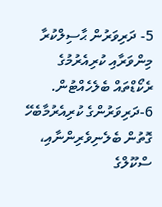5- ދަރިވަރުން ޙާސިލްކުރާ މިންވަރާއި ކުރިއެރުމުގެ ރެކޯޑްތައް ބެލެހެއްޓުން.
6-ދަރިވަރުންގެ ކުރިއެރުމާބެހޭ ގޮތުން ބެލެނިވެރިންނާއި، ސްކޫލްގެ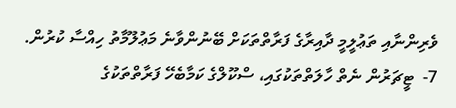ވެރިންނާއި ތަޢުލީމީ ދާއިރާގެ ފަރާތްތަކަށް ބޭނުންވާނެ މަޢުލޫމާތު ހިއްސާ ކުރުން.
7-  ޓީޗަރުން ނެތް ހާލަތްތަކުގައި، ސްކޫލްގެ ކަމާބެހޭ ފަރާތްތަކުގެ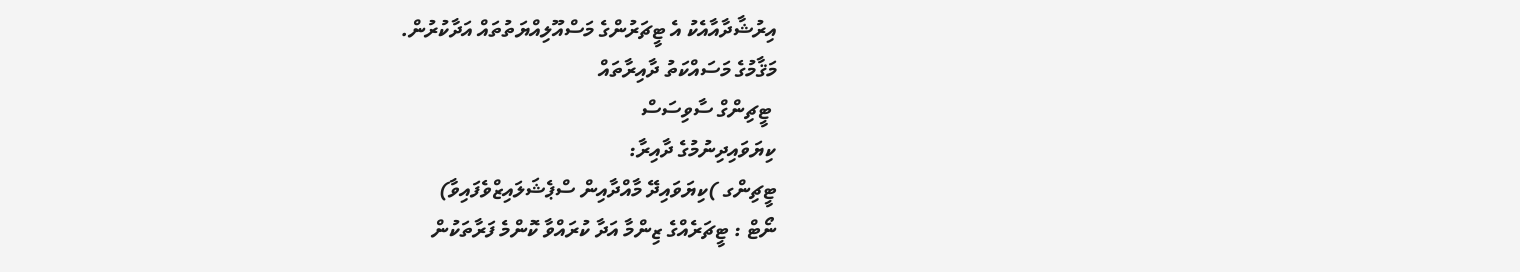އިރުޝާދާއާއެކު އެ ޓީޗަރުންގެ މަސްއޫލިއްޔަތުތައް އަދާކުރުން.
މަޤާމުގެ މަސައްކަތު ދާއިރާތައް
 ޓީޗިންގް ސާވިސަސް
ކިޔަވައިދިނުމުގެ ދާއިރާ:
ޓީޗިންގ )ކިޔަވައިދޭ މާއްދާއިން ސްޕެޝަލައިޒްވެފައިވާ)
ނޯޓް : ޓީޗަރެއްގެ ޒިންމާ އަދާ ކުރައްވާ ކޮންމެ ފަރާތަކުން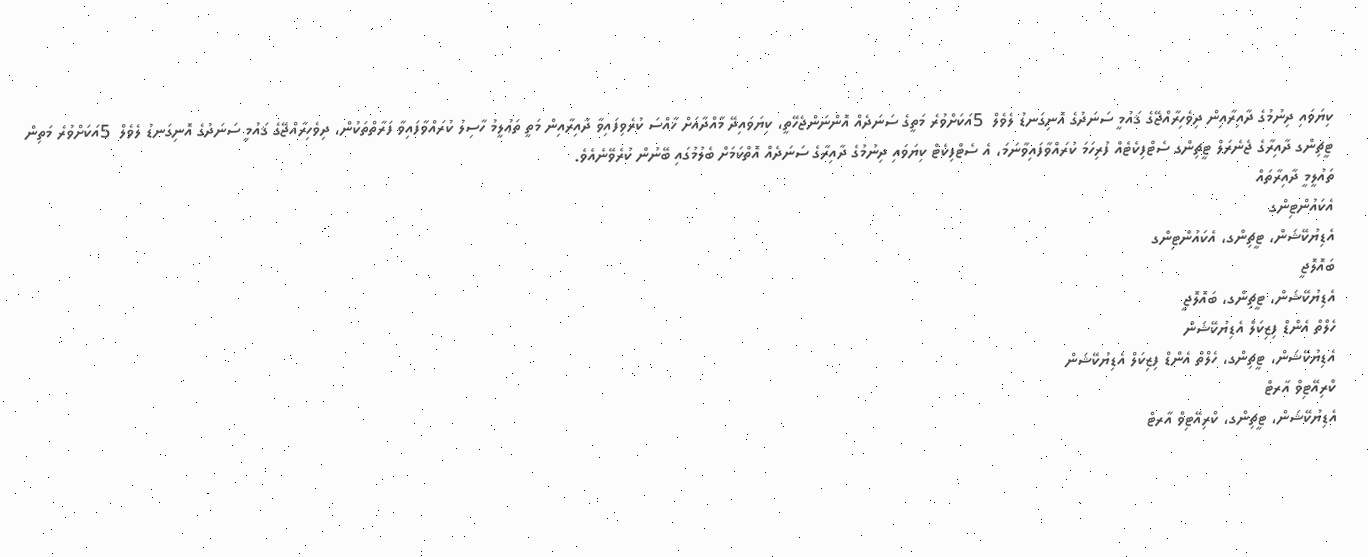ކިޔަވައި ދިނުމުގެ ދާއިރާއިން ދިވެހިރާއްޖޭގެ ޤައުމީ ސަނަދުގެ އޮނިގަނޑު ލެވެލް  5އަކަށްވުރެ މަތީގެ ސަނަދެއް އޮންނަންޖެހޭތީ، ކިޔަވައިދޭ މާއްދާއަށް ޚާއްސަ ކުރެވިފައިވާ ދާއިރާއިން މަތީ ތަޢުލީމު ހާސިލު ކުރައްވާފައިވާ ފަރާތްތަކުން، ދިވެހިރާއްޖޭގެ ޤައުމީ ސަނަދުގެ އޮނިގަނޑު ލެވެލް  5އަކަށްވުރެ މަތިން ޓީޗިންގ ދާއިރާގެ ޖެނެރަލް ޓީޗިންގ ސެޓްފިކެޓެއް ފުރިހަމަ ކުރައްވާފައިވާނަމަ، އެ ސެޓްފިކެޓް ކިޔަވައި ދިނުމުގެ ދާއިރާގެ ސަނަދެއް އޮތްކަމަށް ބެލުމުގައި ބޭނުން ކުރެވޭނެއެވެ.
ތައުލީމީ ދާއިރާތައް
އެކައުންޓިންގ
އެޑިޔުކޭޝަން، ޓީޗިންގ، އެކައުންޓިންގ
ބައޮލޮޖީ
އެޑިޔުކޭޝަން، ޓީޗިންގ، ބައޮލޮޖީ
ހެލްތް އެންޑް ފިޒިކަލް އެޑިޔުކޭޝަން
އެޑިޔުކޭޝަން، ޓީޗިންގ، ހެލްތް އެންޑް ފިޒިކަލް އެޑިޔުކޭޝަން
ކްރިއޭޓިވް އާރޓް
އެޑިޔުކޭޝަން، ޓީޗިންގ، ކްރިއޭޓިވް އާރޓް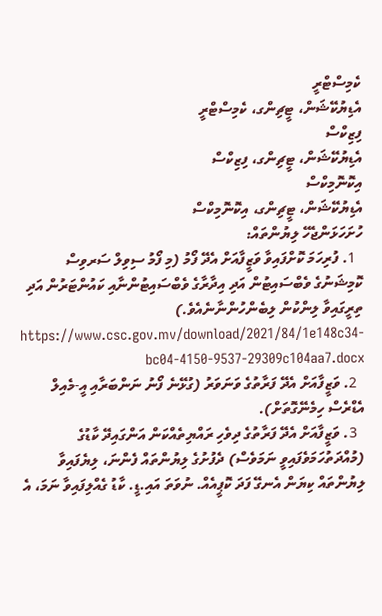ކެމިސްޓްރީ
އެޑިޔުކޭޝަން، ޓީޗިންގ، ކެމިސްޓްރީ
ފިޒިކްސް
އެޑިޔުކޭޝަން، ޓީޗިންގ، ފިޒިކްސް
އިކޮނޮމިކްސް
އެޑިޔުކޭޝަން، ޓީޗިންގ، އިކޮނޮމިކްސް
ހުށަހަޅަންޖެހޭ ލިޔުންތައް:
  1. ފުރިހަމަ ކޮށްފައިވާ ވަޒީފާއަށް އެދޭ ފޯމު (މި ފޯމު ސިވިލް ސަރވިސް ކޮމިޝަނުގެ ވެބްސައިޓުން އަދި އިދާރާގެ ވެބްސައިޓުންނާއި ކައުންޓަރުން އަދި ތިރީގައިވާ ލިންކުން ލިބެންހުންނާނެއެވެ.)  https://www.csc.gov.mv/download/2021/84/1e148c34-bc04-4150-9537-29309c104aa7.docx
  2. ވަޒީފާއަށް އެދޭ ފަރާތުގެ ވަނަވަރު (ގުޅޭނެ ފޯނު ނަންބަރާއި އީ-މެއިލް އެޑްރެސް ހިމެނޭގޮތަށް).
  3. ވަޒީފާއަށް އެދޭ ފަރާތުގެ ދިވެހި ރައްޔިތެއްކަން އަންގައިދޭ ކާޑުގެ (މުއްދަތުހަމަވެފައިވީ ނަމަވެސް) ދެފުށުގެ ލިޔުންތައް ފެންނަ، ލިޔެފައިވާ ލިޔުންތައް ކިޔަން އެނގޭ ފަދަ ކޮޕީއެއް. ނުވަތަ އައި.ޑީ. ކާޑު ގެއްލިފައިވާ ނަމަ، އެ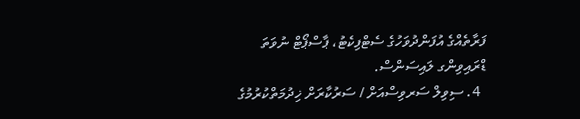ފަރާތެއްގެ އުފަންދުވަހުގެ ސެޓްފިކެޓު، ޕާސްޕޯޓް ނުވަތަ ޑްރައިވިންގ ލައިސަންސް.
  4. ސިވިލް ސަރވިސްއަށް / ސަރުކާރަށް ޚިދުމަތްކުރުމުގެ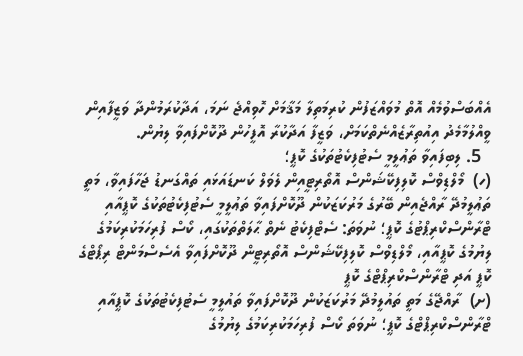އެއްބަސްވުމެއް އޮތް މުވައްޒަފުން ކުރިމަތިލާ މަޤާމަށް ހޮވިއްޖެ ނަމަ، އަދާކުރަމުންދާ ވަޒީފާއިން ވީއްލުމާމެދު އިއުތިރާޒެއްނެތްކަމަށް، ވަޒީފާ އަދާކުރާ އޮފީހުން ދޫކޮށްފައިވާ ލިޔުން.
  5. ލިބިފައިވާ ތަޢުލީމީ ސެޓުފިކެޓުތަކުގެ ކޮޕީ؛
(ހ)  މޯލްޑިވްސް ކޮލިފިކޭޝަންސް އޮތޯރިޓީއިން ލެވަލް ކަނޑައަޅައި ތައްގަނޑު ޖަހާފައިވާ، މަތީ ތަޢުލީމުދޭ ރާއްޖެއިން ބޭރުގެ މަރުކަޒަކުން ދޫކޮށްފައިވާ ތަޢުލީމީ ސެޓުފިކެޓުތަކުގެ ކޮޕީއާއި ޓްރާންސްކްރިޕްޓުގެ ކޮޕީ؛ ނުވަތަ: ސެޓްފިކެޓު ނެތް ޙާލަތްތަކުގައި، ކޯސް ފުރިހަމަކުރިކަމުގެ ލިޔުމުގެ ކޮޕީއާއި، މޯލްޑިވްސް ކޮލިފިކޭޝަންސް އޮތޯރިޓީން ދޫކޮށްފައިވާ އެސެސްމަންޓް ރިޕޯޓްގެ ކޮޕީ އަދި ޓްރާންސްކްރިޕްޓްގެ ކޮޕީ
(ށ)  ރާއްޖޭގެ މަތީ ތައުލީމުދޭ މަރުކަޒަކުން ދޫކޮށްފައިވާ ތައުލީމީ ސެޓުފިކެޓުތަކުގެ ކޮޕީއާއި ޓްރާންސްކްރިޕްޓްގެ ކޮޕީ؛ ނުވަތަ ކޯސް ފުރިހަމަކުރިކަމުގެ ލިޔުމުގެ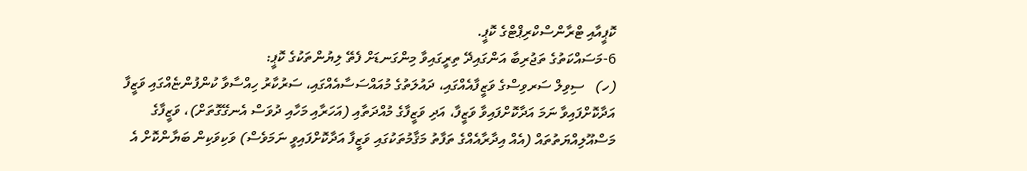ކޮޕީއާއި ޓްރާންސްކްރިޕްޓްގެ ކޮޕީ.
6-މަސައްކަތުގެ ތަޖުރިބާ އަންގައިދޭ ތިރީގައިވާ މިންގަނޑަށް ފެތޭ ލިޔުންތަކުގެ ކޮޕީ:
(ހ)   ސިވިލް ސަރވިސްގެ ވަޒީފާއެއްގައި، ދައުލަތުގެ މުއައްސަސާއެއްގައި، ސަރުކާރު ހިއްސާވާ ކުންފުންޏެއްގައި ވަޒީފާ އަދާކޮށްފައިވާ ނަމަ އަދާކޮށްފައިވާ ވަޒީފާ، އަދި ވަޒީފާގެ މުއްދަތާއި (އަހަރާއި މަހާއި ދުވަސް އެނގޭގޮތަށް)، ވަޒީފާގެ މަސްއޫލިއްޔަތުތައް (އެއް އިދާރާއެއްގެ ތަފާތު މަޤާމުތަކުގައި ވަޒީފާ އަދާކޮށްފައިވީ ނަމަވެސް) ވަކިވަކިން ބަޔާންކޮށް އެ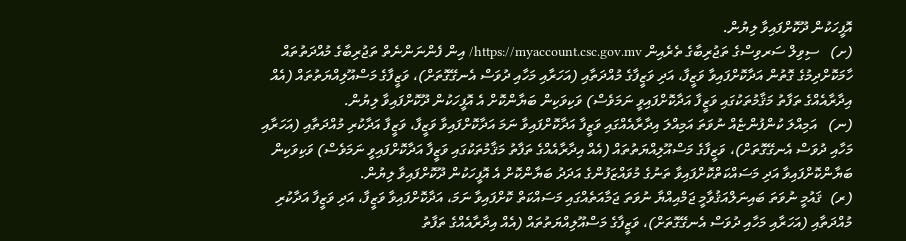އޮފީހަކުން ދޫކޮށްފައިވާ ލިޔުން.
(ށ)   ސިވިލް ސަރވިސްގެ ތަޖުރިބާގެ ތެރެއިން https://myaccount.csc.gov.mv/ އިން ފެންނަންނެތް ތަޖުރިބާގެ މުއްދަތުތައް ހާމަކޮށްދިމުގެ ގޮތުން އަދާކޮށްފައިވާ ވަޒީފާ، އަދި ވަޒީފާގެ މުއްދަތާއި (އަހަރާއި މަހާއި ދުވަސް އެނގޭގޮތަށް)، ވަޒީފާގެ މަސްއޫލިއްޔަތުތައް (އެއް އިދާރާއެއްގެ ތަފާތު މަޤާމުތަކުގައި ވަޒީފާ އަދާކޮށްފައިވީ ނަމަވެސް) ވަކިވަކިން ބަޔާންކޮށް އެ އޮފީހަކުން ދޫކޮށްފައިވާ ލިޔުން.
(ނ)   އަމިއްލަ ކުންފުންޏެއް ނުވަތަ އަމިއްލަ އިދާރާއެއްގައި ވަޒީފާ އަދާކޮށްފައިވާ ނަމަ އަދާކޮށްފައިވާ ވަޒީފާ، ވަޒީފާ އަދާކުރި މުއްދަތާއި (އަހަރާއި މަހާއި ދުވަސް އެނގޭގޮތަށް)، ވަޒީފާގެ މަސްއޫލިއްޔަތުތައް (އެއް އިދާރާއެއްގެ ތަފާތު މަޤާމުތަކުގައި ވަޒީފާ އަދާކޮށްފައިވީ ނަމަވެސް) ވަކިވަކިން ބަޔާންކޮށްފައިވާ އަދި މަސައްކަތްކޮށްފައިވާ ތަނުގެ މުވައްޒަފުންގެ އަދަދު ބަޔާންކޮށް އެ އޮފީހަކުން ދޫކޮށްފައިވާ ލިޔުން.
(ރ)  ޤައުމީ ނުވަތަ ބައިނަލްއަޤުވާމީ ޖަމްއިއްޔާ ނުވަތަ ޖަމާއަތެއްގައި މަސައްކަތް ކޮށްފައިވާ ނަމަ، އަދާކޮށްފައިވާ ވަޒީފާ، އަދި ވަޒީފާ އަދާކުރި މުއްދަތާއި (އަހަރާއި މަހާއި ދުވަސް އެނގޭގޮތަށް)، ވަޒީފާގެ މަސްއޫލިއްޔަތުތައް (އެއް އިދާރާއެއްގެ ތަފާތު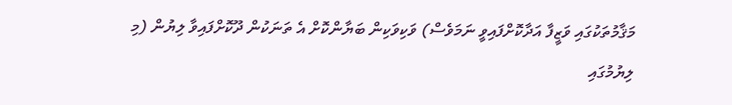މަޤާމުތަކުގައި ވަޒީފާ އަދާކޮށްފައިވީ ނަމަވެސް) ވަކިވަކިން ބަޔާންކޮށް އެ ތަނަކުން ދޫކޮށްފައިވާ ލިޔުން (މި ލިޔުމުގައި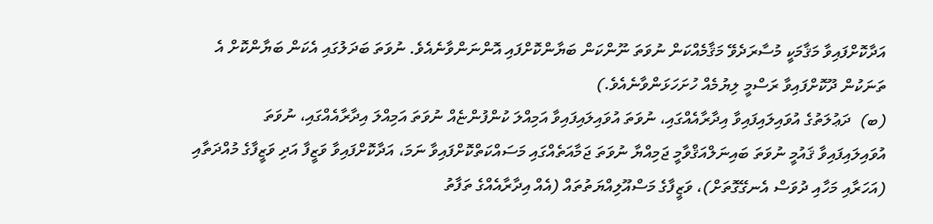އަދާކޮށްފައިވާ މަޤާމަކީ މުސާރަދެވޭ މަޤާމެއްކަން ނުވަތަ ނޫންކަން ބަޔާންކޮށްފައި އޮންނަންވާނެއެވެ. ނުވަތަ ބަދަލުގައި އެކަން ބަޔާންކޮށް އެ ތަނަކުން ދޫކޮށްފައިވާ ރަސްމީ ލިޔުމެއް ހުށަހަޅަންވާނެއެވެ.)
(ބ)  ދަޢުލަތުގެ އުވައިލައިފައިވާ އިދާރާއެއްގައި، ނުވަތަ އުވައިލައިފައިވާ އަމިއްލަ ކުންފުންޏެއް ނުވަތަ އަމިއްލަ އިދާރާއެއްގައި، ނުވަތަ އުވައިލައިފައިވާ ޤައުމީ ނުވަތަ ބައިނަލްއަޤްވާމީ ޖަމިއްޔާ ނުވަތަ ޖަމާއަތެއްގައި މަސައްކަތްކޮށްފައިވާ ނަމަ، އަދާކޮށްފައިވާ ވަޒީފާ އަދި ވަޒީފާގެ މުއްދަތާއި (އަހަރާއި މަހާއި ދުވަސް އެނގޭގޮތަށް)، ވަޒީފާގެ މަސްއޫލިއްޔަތުތައް (އެއް އިދާރާއެއްގެ ތަފާތު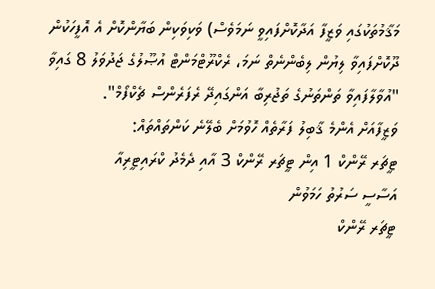މަޤާމުތަކުގައި ވަޒީފާ އަދާކޮށްފައިވީ ނަމަވެސް) ވަކިވަކިން ބަޔާންކޮށް އެ އޮފީހަކުން ދޫކޮށްފައިވާ ލިޔުން ލިބެންނެތް ނަމަ، ރެކްރޫޓްމަންޓް އުޞޫލުގެ ޖަދުވަލު 8 ގައިވާ "އުވާލާފައިވާ ތަންތަނުގެ ތަޖުރިބާ އަންގައިދޭ ރެފަރެންސް ޗެކްފޯމް".
ވަޒީފާއަށް އެންމެ ޤާބިލު ފަރާތެއް ހޮވުމަށް ބެލޭނެ ކަންތައްތައް:
ޓީޗަރ ރޭންކް 1 އިން ޓީޗަރ ރޭންކް 3 އާއި ދެމެދު ކްރައިޓީރިއާ
އަސާސީ ސަރުތު ހަމަވުން
ޓީޗަރ ރޭންކް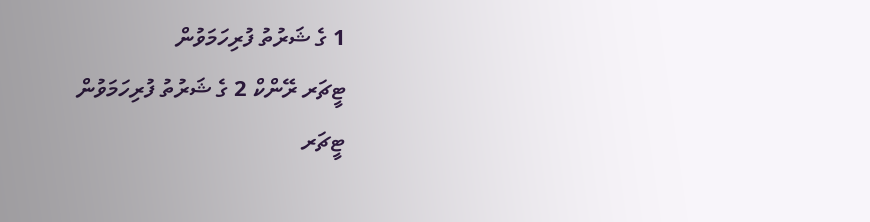1 ގެ ޝަރުތު ފުރިހަމަވުން
ޓީޗަރ ރޭންކް 2 ގެ ޝަރުތު ފުރިހަމަވުން
ޓީޗަރ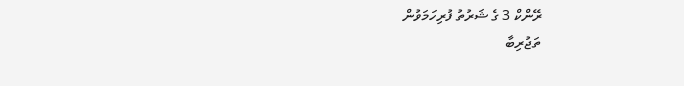ރޭންކް 3 ގެ ޝަރުތު ފުރިހަމަވުން
ތަޖުރިބާ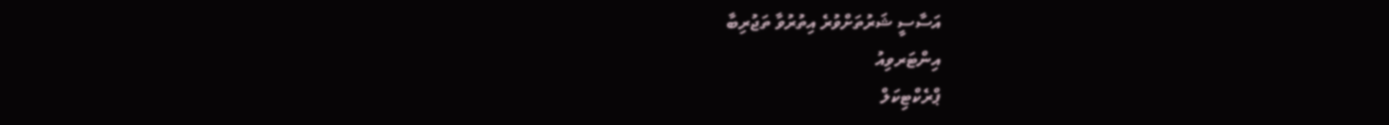އަސާސީ ޝަރުތަށްވުރެ އިތުރުވާ ތަޖުރިބާ
އިންޓަރވިއު
ޕްރެކްޓިކަލް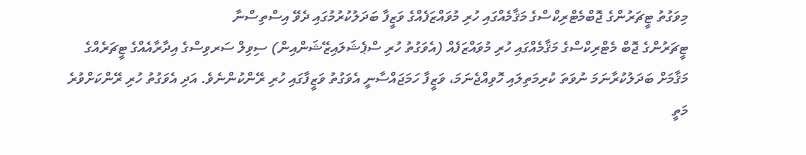މިވަގުތު ޓީޗަރުންގެ ޖޮބްމެޓްރިކްސްގެ މަޤާމެއްގައި ހުރި މުވައްޒަފެއްގެ ވަޒީފާ ބަދަލުކުރުމުގައި ދެވޭ އިސްތިސްނާ
ޓީޗަރުންގެ ޖޮބް މެޓްރިކްސްގެ މަޤާމެއްގައި ހުރި މުވައްޒަފެއް (އެވަގުތު ހުރި ސްޕެޝަލައިޒޭޝަންއިން) ސިވިލް ސަރވިސްގެ އިދާރާއެއްގެ ޓީޗަރެއްގެ މަޤާމަށް ބަދަލުކުރާނަމަ ނުވަތަ ކުރިމަތިލައި ހޮވިއްޖެނަމަ، ވަޒީފާ ހަމަޖައްސާނީ އެވަގުތު ވަޒީފާގައި ހުރި ރޭންކުންނެވެ. އަދި އެވަގުތު ހުރި ރޭންކަށްވުރެ މަތީ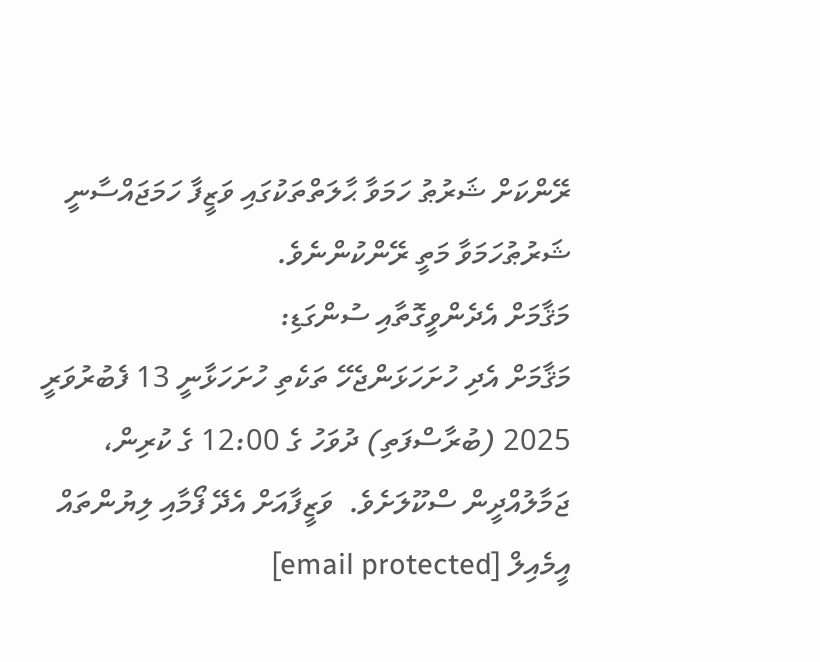ރޭންކަށް ޝަރުޠު ހަމަވާ ޙާލަތްތަކުގައި ވަޒީފާ ހަމަޖައްސާނީ ޝަރުޠުހަމަވާ މަތީ ރޭންކުންނެވެ.
މަޤާމަށް އެދެންވީގޮތާއި ސުންގަޑި:
މަޤާމަށް އެދި ހުށަހަޅަންޖެހޭ ތަކެތި ހުށަހަޅާނީ 13 ފެބުރުވަރީ 2025 (ބުރާސްފަތި) ދުވަހު ގެ 12:00 ގެ ކުރިން، ޖަމާލުއްދީން ސްކޫލަށެވެ.  ވަޒީފާއަށް އެދޭ ފޯމާއި ލިޔުންތައް އީމެއިލް [email protected]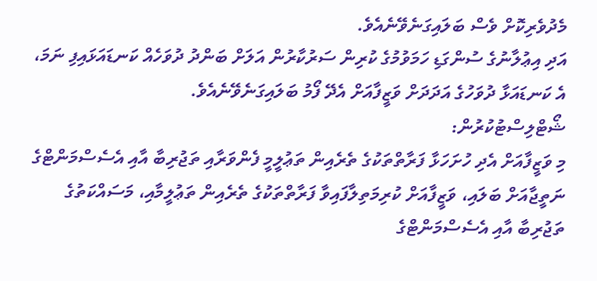މެދުވެރިކޮށް ވެސް ބަލައިގަނެވޭނެއެވެ.
އަދި އިޢުލާނުގެ ސުންގަޑި ހަމަވުމުގެ ކުރިން ސަރުކާރުން އަލަށް ބަންދު ދުވަހެއް ކަނޑައަޅައިފި ނަމަ، އެ ކަނޑައަޅާ ދުވަހުގެ އަދަދަށް ވަޒީފާއަށް އެދޭ ފޯމު ބަލައިގަނެވޭނެއެވެ.
ޝޯޓްލިސްޓުކުރުން:
މި ވަޒީފާއަށް އެދި ހުށަހަޅާ ފަރާތްތަކުގެ ތެރެއިން ތަޢުލީމީ ފެންވަރާއި ތަޖުރިބާ އާއި އެސެސްމަންޓްގެ ނަތީޖާއަށް ބަލައި، ވަޒީފާއަށް ކުރިމަތިލާފައިވާ ފަރާތްތަކުގެ ތެރެއިން ތަޢުލީމާއި، މަސައްކަތުގެ ތަޖުރިބާ އާއި އެސެސްމަންޓްގެ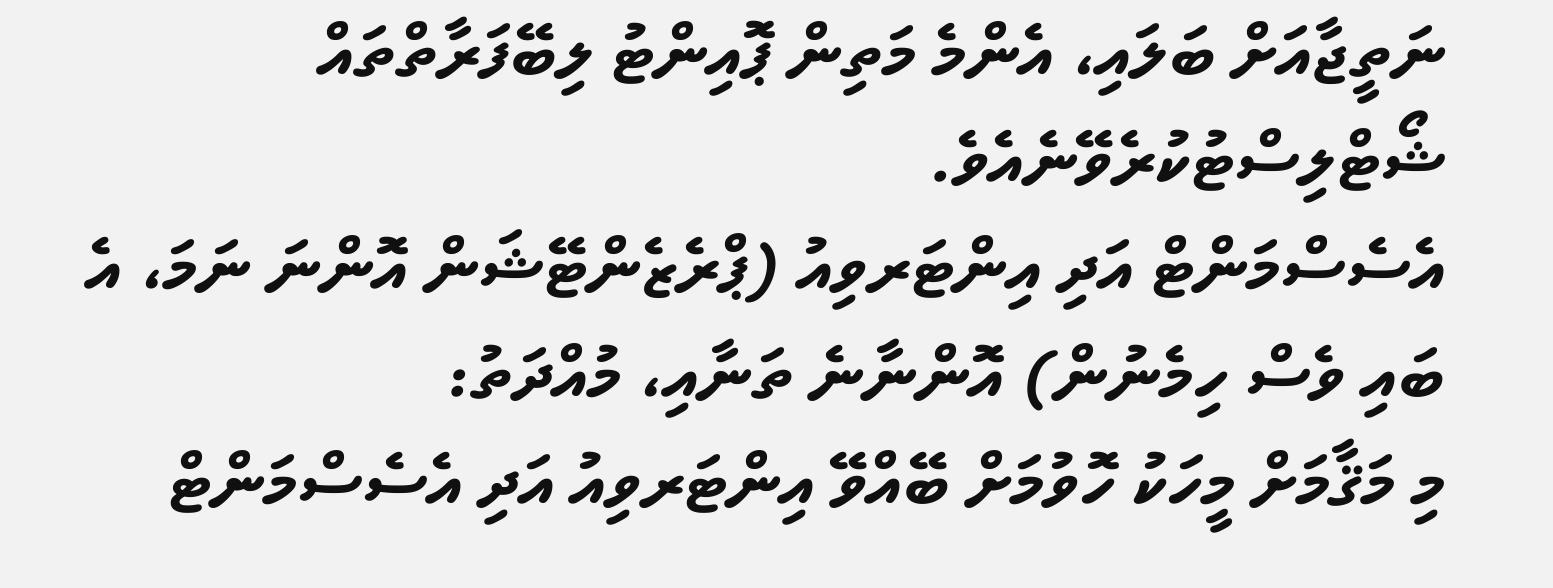ނަތީޖާއަށް ބަލައި، އެންމެ މަތިން ޕޮއިންޓު ލިބޭފަރާތްތައް ޝޯޓްލިސްޓުކުރެވޭނެއެވެ.
އެސެސްމަންޓް އަދި އިންޓަރވިއު (ޕްރެޒެންޓޭޝަން އޮންނަ ނަމަ، އެ ބައި ވެސް ހިމެނުން) އޮންނާނެ ތަނާއި، މުއްދަތު:
މި މަޤާމަށް މީހަކު ހޮވުމަށް ބޭއްވޭ އިންޓަރވިއު އަދި އެސެސްމަންޓް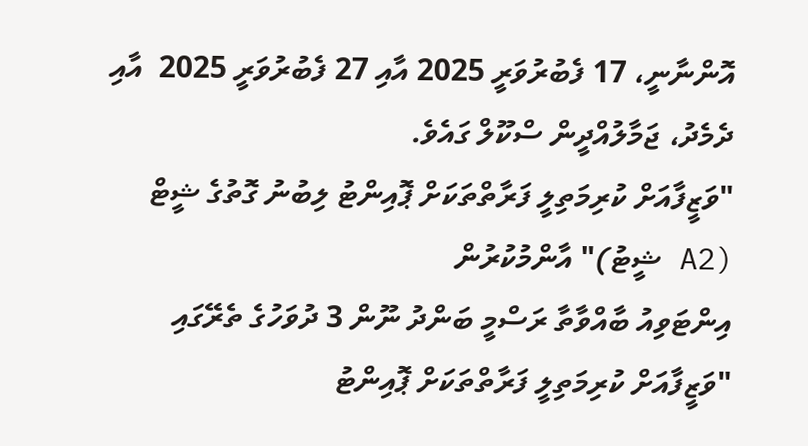އޮންނާނީ، 17 ފެބުރުވަރީ 2025 އާއި 27 ފެބުރުވަރީ 2025  އާއި ދެމެދު، ޖަމާލުއްދީން ސްކޫލް ގައެވެ.
"ވަޒީފާއަށް ކުރިމަތިލީ ފަރާތްތަކަށް ޕޮއިންޓު ލިބުނު ގޮތުގެ ޝީޓް (A2 ޝީޓު)" އާންމުކުރުން
އިންޓަވިއު ބާއްވާތާ ރަސްމީ ބަންދު ނޫން 3 ދުވަހުގެ ތެރޭގައި "ވަޒީފާއަށް ކުރިމަތިލީ ފަރާތްތަކަށް ޕޮއިންޓު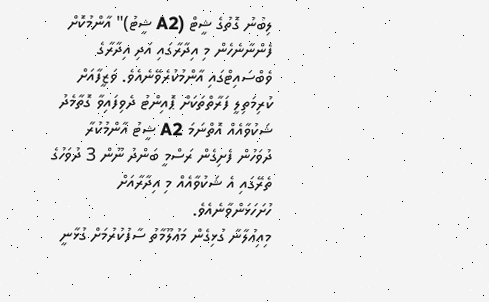ލިބުނު ގޮތުގެ ޝީޓް (A2 ޝީޓު)" އާންމުކޮށް ފެންނާނެހެން މި އިދާރާގައި އަދި އިދާރާގެ ވެބްސައިޓްގައި އާންމުކުރެވޭނެއެވެ. ވަޒީފާއަށް ކުރިމަތިލީ ފަރާތްތަކަށް ޕޮއިންޓު ދެވިފައިވާ ގޮތާމެދު ޝަކުވާއެއް އޮތްނަމަ A2 ޝީޓު އާންމުކުރާ ދުވަހުން ފެށިގެން ރަސްމީ ބަންދު ނޫން 3 ދުވަހުގެ ތެރޭގައި އެ ޝަކުވާއެއް މި އިދާރާއަށް ހުށަހަޅަންވާނެއެވެ.
މިއިޢުލާނާ ގުޅިގެން މަޢުލޫމާތު ސާފުކުރުމަށް ގުޅާނީ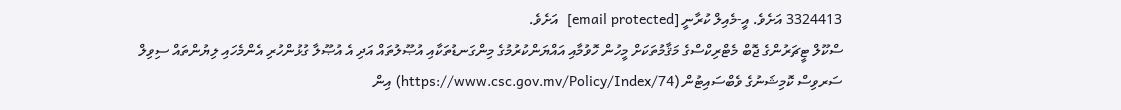3324413 އަށެވެ. އީ-މެއިލް ކުރާނީ [email protected]  އަށެވެ.
ސްކޫލް ޓީޗަރުންގެ ޖޮބް މެޓްރިކްސްގެ މަޤާމުތަކަށް މީހުން ހޮވުމާއި އައްޔަންކުރުމުގެ މިންގަނޑުތަކާއި އުޞޫލުތައް އަދި އެ އުޞޫލާ ގުޅުންހުރި އެންމެހައި ލިޔުންތައް ސިވިލް ސަރވިސް ކޮމިޝަނުގެ ވެބްސައިޓުން (https://www.csc.gov.mv/Policy/Index/74) އިން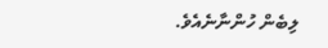ލިބެން ހުންނާނެއެވެ.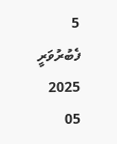5 ފެބުރުވަރީ 2025
05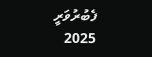ފެބުރުވަރީ 2025